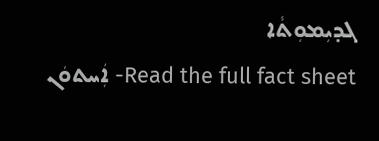ܓܕܝܼܡܘܼܬܵܐ
Read the full fact sheet- ܐܲܚܬܘܿܢ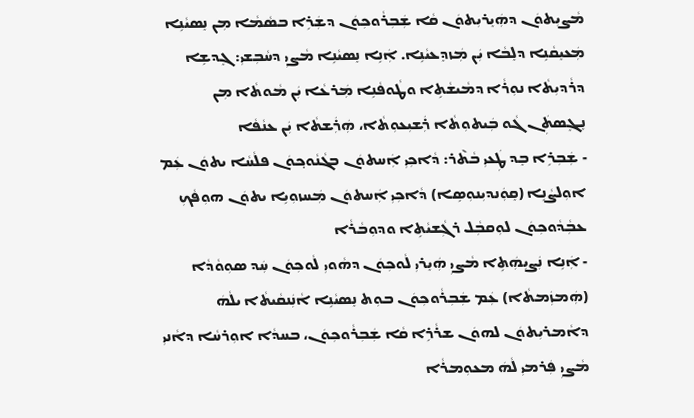ܡܵܨܝܼܬܘܿܢ ܕܗܲܝܸܪܝܼܬܘܿܢ ܩܵܐ ܫܲܒܼܪܵܘܟܼܘܿܢ ܕܫܲܪܹܐ ܒܣܵܡܵܐ ܡܼܢ ܢܸܣܝܵܢܹܐ ܡܲܥܝܸܩܵܢܹܐ ܕܠܸܒܵܐ ܝܲܢ ܡܲܙܕܸܥܝܵܢܹܐ. ܐܲܢܹܐ ܢܸܣܝܵܢܹܐ ܡܵܨܝܼ ܕܚܵܒܼܫܝܼ: ܓܸܕܫܹܐ ܕܪܵܕܝܼܬܵܐ ܢܘܼܪܵܐ ܕܡܵܝܫܵܬܹܐ ܘܛܵܘܦܵܢܹܐ ܡܲܪܥܵܐ ܝܲܢ ܡܵܘܬܵܐ ܡܼܢ ܢܸܓܸܣܬܲܢ ܓܵܘ ܒܲܝܬܘܼܬܵܐ ܪܲܫܝܼܥܘܼܬܵܐ، ܗܲܪܲܫܬܵܐ ܝܲܢ ܥܢܵܦܵܐ
- ܫܲܒܼܪܹܐ ܒܸܕ ܛܲܥܝܼ ܒܵܬ݉ܪ: ܕܵܐܟܼܝܼ ܐܲܚܬܘܿܢ ܒܓܵܢܵܘܟ݂ܘܿܢ ܦܠܵܚܵܐ ܝܬܘܿܢ ܥܲܡ ܐܘܼܠܨܵܢܹܐ (ܩܸܘܲܢܕܝܼܢܘܼܣܹܐ) ܕܵܐܟܼܝܼ ܐܲܚܬܘܿܢ ܡܲܚܙܘܼܝܹܐ ܝܬܘܿܢ ܗܘܼܦܵܟܼ ܥܒܼܵܕܵܘܟܼܘܿܢ ܠܘܼܩܒܼܵܠ ܪܓܼܵܫܝܵܬܹܐ ܘܕܘܼܒܵܪܵܐ
- ܐܲܢܹܐ ܢܲܨܝܼܗܲܬܹܐ ܡܵܨܝܼ ܗܲܝܸܪܝܼ ܠܵܘܟܼܘܿܢ ܕܗܵܘܝܼ ܠܵܘܟܼܘܿܢ ܚܲܕ ܣܘܼܘܵܕܵܐ (ܗܲܡܙܲܡܬܵܐ) ܥܲܡ ܫܲܒܼܪܵܘܟܼܘܿܢ ܒܘܼܬ ܢܸܣܝܵܢܹܐ ܐܵܢܲܢܩܵܝܬܵܐ ܝܠܵܗܿ ܕܐܵܡܪܝܼܬܘܿܢ ܠܗܘܿܢ ܫܪܵܪܹܐ ܩܵܐ ܫܲܒܼܪܵܘܟܼܘܿܢ، ܒܚܕܵܐ ܐܘܼܪܚܵܐ ܕܐܵܢܝܼ ܡܵܨܝܼ ܦܲܪܡܝܼ ܠܵܗܿ ܡܥܘܼܡܪܵܐ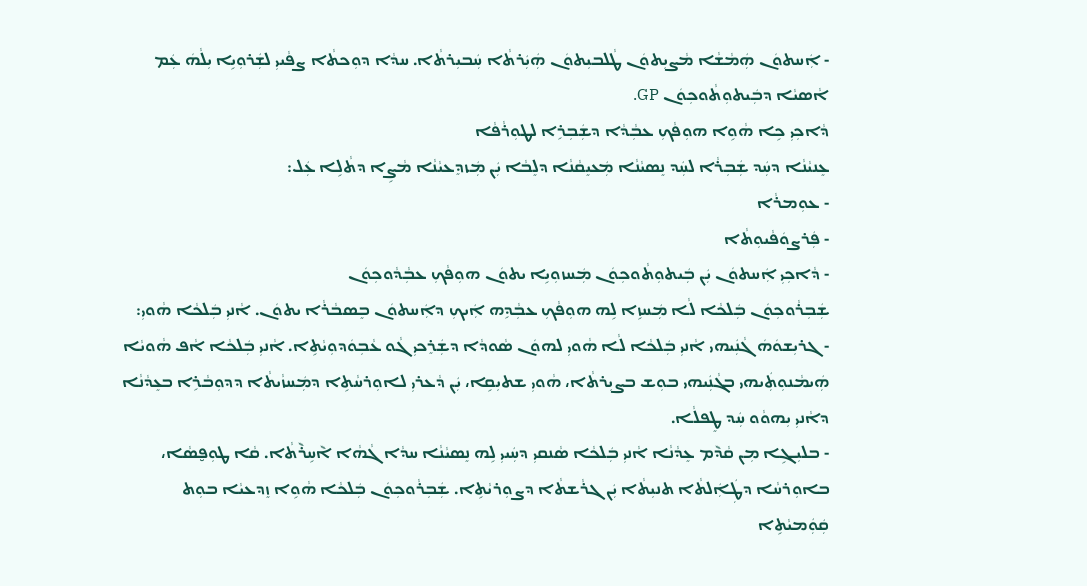- ܐܲܚܬܘܿܢ ܗܲܡܵܫܵܐ ܡܵܨܝܼܬܘܿܢ ܛܵܠܒܝܼܬܘܿܢ ܗܲܝܲܪܬܵܐ ܚܲܒܝܼܪܬܵܐ. ܚܕܵܐ ܕܘܼܟܬܵܐ ܨܦܵܝܝܼ ܠܫܲܪܘܼܝܹܐ ܝܼܠܵܗܿ ܥܲܡ ܐܵܣܝܵܐ ܕܒܲܝܬܘܼܬܵܘܟܼܘܿܢ GP.
ܕܵܐܟܼܝܼ ܟܹܐ ܗܵܘܹܐ ܗܘܼܦܵܟܼ ܥܒܼܵܕܵܐ ܕܫܲܒܼܪܹܐ ܠܛܘܼܪܵܦܵܐ
ܥܸܢܝܵܢܵܐ ܕܚܲܕ ܫܲܒܼܪܵܐ ܠܚܲܕ ܢܸܣܝܵܢܵܐ ܡܲܥܝܸܩܵܢܵܐ ܕܠܸܒܵܐ ܝܲܢ ܡܲܙܕܸܥܝܵܢܵܐ ܡܵܨܹܐ ܕܬܵܠܹܐ ܥܲܠ:
- ܥܘܼܡܪܵܐ
- ܦܲܪܨܘܿܦܵܝܘܼܬܵܐ
- ܕܵܐܟܼܝܼ ܐܲܚܬܘܿܢ ܝܲܢ ܒܲܝܬܘܼܬܵܘܟܼܘܿܢ ܡܲܚܙܘܼܝܹܐ ܝܬܘܿܢ ܗܘܼܦܵܟܼ ܥܒܼܵܕܵܘܟܼܘܿܢ
ܫܲܒܼܪܵܘܟܼܘܿܢ ܒܲܠܟܵܐ ܠܵܐ ܡܲܚܙܹܐ ܠܹܗ ܗܘܼܦܵܟܼ ܥܒܼܵܕܹܗ ܐܲܝܟܼ ܕܐܲܚܬܘܿܢ ܒܸܣܒܵܪܵܐ ܝܬܘܿܢ. ܐܵܢܝܼ ܒܲܠܟܵܐ ܗܵܘܝܼ:
- ܓܪܝܼܫܘܿܗܿ ܓܵܢܲܝܗܝ ܐܵܢܝܼ ܒܲܠܟܵܐ ܠܵܐ ܗܵܘܝܼ ܠܗܘܿܢ ܣܵܘܕܵܐ ܕܫܲܪܸܟܝܼ ܓܵܘ ܥܵܒܼܘܿܕܘܼܝܵܬܹܐ. ܐܵܢܝܼ ܒܲܠܟܵܐ ܐܵܦ ܗܵܘܝܵܐ ܗܲܝܡܵܢܘܼܬܲܝܗܝ ܒܓܵܢܲܝܗܝ ܒܘܼܫ ܒܨܝܼܪܬܵܐ، ܗܵܘܝܼ ܫܬܝܼܩܹܐ، ܝܲܢ ܕܵܥܪܝܼ ܠܐܘܼܪܚܵܬܹܐ ܕܡܲܚܙܵܝܬܵܐ ܕܕܘܼܒܵܪܹܐ ܒܥܸܕܵܢܵܐ ܕܐܵܢܝܼ ܝܼܗܘܵܘ ܚܲܕ ܛܸܦܠܵܐ.
- ܒܠܝܼܓܹܐ ܡܼܢ ܩܵܕ݉ܡ ܥܸܕܵܢܵܐ ܐܵܢܝܼ ܒܲܠܟܵܐ ܣܵܢܩܝܼ ܕܚܲܝܝܼ ܠܹܗ ܢܸܣܝܵܢܵܐ ܚܕܵܐ ܓܵܗܵܐ ܐ݉ܚܹܪ݉ܬܵܐ. ܩܵܐ ܛܘܼܦ̮ܣܵܐ، ܒܐܘܼܪܚܵܐ ܕܛܲܐܲܠܬܵܐ ܬܢܝܼܬܵܐ ܝܲܢ ܓܪܵܫܬܵܐ ܕܨܘܼܪܝܵܬܹܐ. ܫܲܒܼܪܵܘܟܼܘܿܢ ܒܲܠܟܵܐ ܗܵܘܹܐ ܙܸܕܥܝܵܐ ܒܘܼܬ ܩܲܘܲܡܝܵܬܹܐ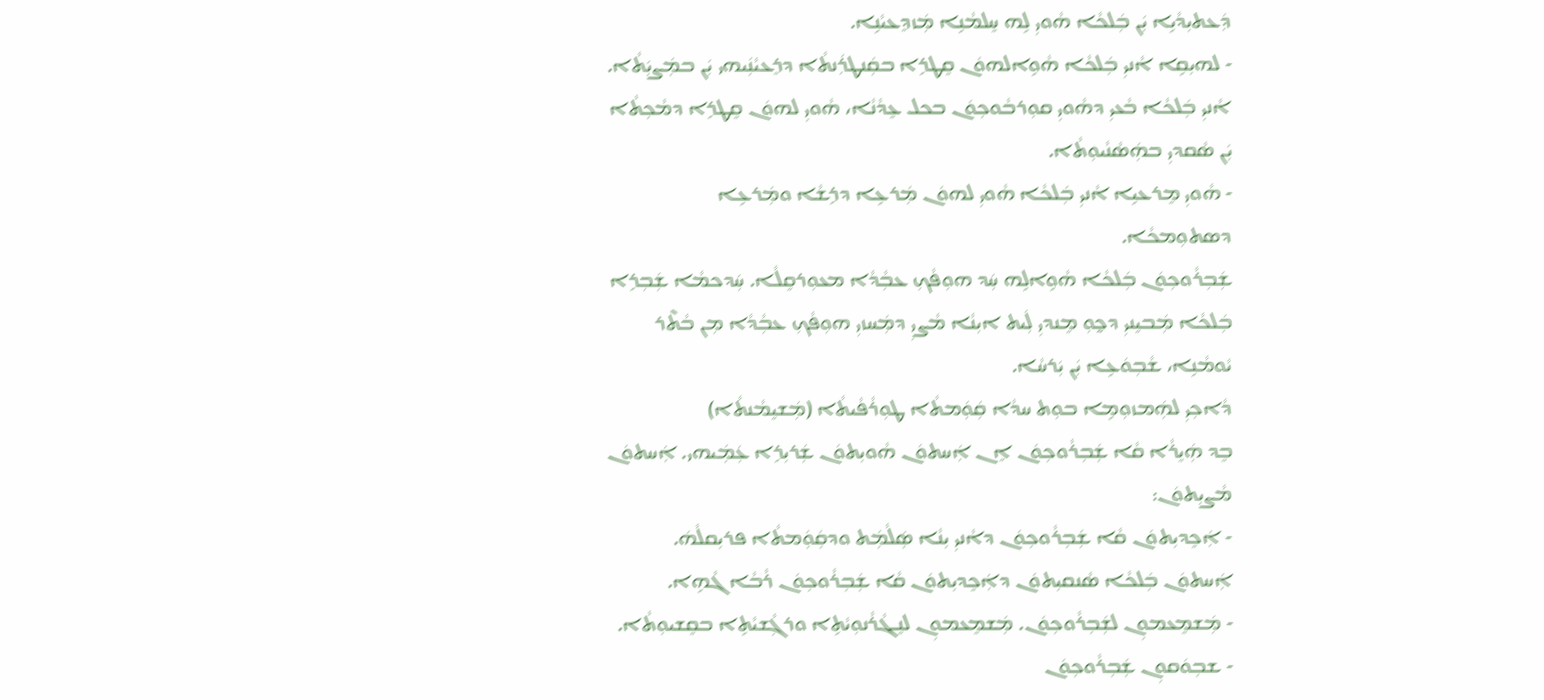ܕܲܥܬܝܼܕܵܝܹܐ ܝܲܢ ܒܲܠܟܵܐ ܗܵܘܝܼ ܠܹܗ ܚܸܠܡܵܢܹܐ ܡܲܙܕܸܥܝܵܢܹܐ.
- ܠܗܝܼܩܹܐ ܐܵܢܝܼ ܒܲܠܟܵܐ ܗܵܘܹܐܠܗܘܿܢ ܩܸܛܪܹܐ ܒܩܲܢܛܪܲܢܬܵܐ ܕܪܸܥܝܵܢܲܝܗܝ ܝܲܢ ܒܡܲܨܝܲܬܵܐ. ܐܵܢܝܼ ܒܲܠܟܵܐ ܒܵܥܝܼ ܕܗܵܘܝܼ ܩܘܼܪܒܵܘܟܼܘܿܢ ܒܟܠ ܥܸܕܵܢܵܐ، ܗܵܘܝܼ ܠܗܘܿܢ ܩܸܛܪܹܐ ܕܡܵܟܼܬܵܐ ܝܲܢ ܣܵܩܕܝܼ ܒܗܲܣܵܢܵܝܘܼܬܵܐ.
- ܗܵܘܝܼ ܡܸܪܥܝܹܐ ܐܵܢܝܼ ܒܲܠܟܵܐ ܗܵܘܝܼ ܠܗܘܿܢ ܡܲܪܥܹܐ ܕܪܹܫܵܐ ܘܡܲܪܥܹܐ ܕܣܬܘܼܡܟܵܐ.
ܫܲܒܼܪܵܘܟܼܘܿܢ ܒܲܠܟܵܐ ܗܵܘܹܐܠܹܗ ܚܲܕ ܗܘܼܦܵܟܼ ܥܒܼܵܕܵܐ ܡܥܘܼܪܩܸܠܵܐ. ܚܲܕܟܡܵܐ ܫܲܒܼܪܹܐ ܒܲܠܟܵܐ ܡܲܒܝܸܢܝܼ ܕܟ̰ܘܼ ܡܸܢܕܝܼ ܠܲܝܬ ܐܝܼܢܵܐ ܡܵܨܝܼ ܕܡܲܚܙܝܼ ܗܘܼܦܵܟܼ ܥܒܼܵܕܵܐ ܡܼܢ ܒܵܬ݉ܪ ܝܵܘܡܵܢܹܐ، ܫܵܒܼܘܿܥܹܐ ܝܲܢ ܝܲܪܚܵܐ.
ܕܵܐܟܼܝܼ ܠܗܲܡܙܘܼܡܹܐ ܒܘܼܬ ܚܕܵܐ ܩܲܘܲܡܬܵܐ ܛܘܼܪܵܦܵܝܬܵܐ (ܡܲܫܝܸܡܵܢܬܵܐ)
ܒܸܕ ܗܲܝܸܪܵܐ ܩܵܐ ܫܲܒܼܪܵܘܟܼܘܿܢ ܐܸܢ ܐܲܚܬܘܿܢ ܗܵܘܝܼܬܘܿܢ ܫܲܪܝܼܪܹܐ ܥܲܡܲܝܗܝ. ܐܲܚܬܘܿܢ ܡܵܨܝܼܬܘܿܢ:
- ܐܲܟܸܕܝܼܬܘܿܢ ܩܵܐ ܫܲܒܼܪܵܘܟܼܘܿܢ ܕܐܵܢܝܼ ܝܼܢܵܐ ܣܲܠܵܡܲܬ ܘܕܩܲܘܲܡܬܵܐ ܦܪܝܼܩܠܵܗܿ. ܐܲܚܬܘܿܢ ܒܲܠܟܵܐ ܣܵܢܩܝܼܬܘܿܢ ܕܐܲܟܸܕܝܼܬܘܿܢ ܩܵܐ ܫܲܒܼܪܵܘܟܼܘܿܢ ܪܵܒܵܐ ܓܵܗܹܐ.
- ܡܲܫܡܸܥܡܘܼܢ ܠܫܲܒܼܪܵܘܟܼܘܿܢ. ܡܲܫܡܸܥܡܘܼܢ ܠܢܸܓܵܪܵܢܘܼܝܵܬܹܐ ܘܪܓܼܵܫܝܵܬܹܐ ܒܩܸܫܝܘܼܬܵܐ.
- ܫܒܼܘܿܩܘܼܢ ܫܲܒܼܪܵܘܟܼܘܿܢ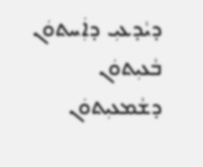ܕܝܵܕܥܝܼ ܕܐܲܚܬܘܿܢ ܒܵܥܝܼܬܘܿܢ ܕܫܵܡܥܝܼܬܘܿܢ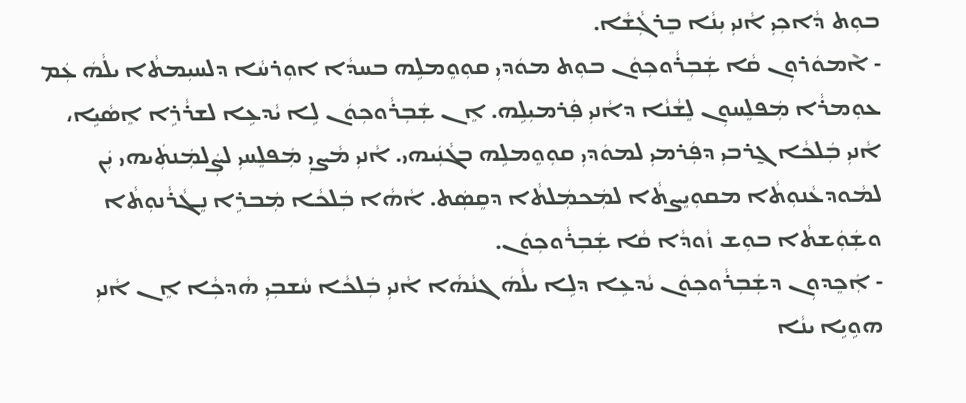ܒܘܼܬ ܕܵܐܟܼܝܼ ܐܵܢܝܼ ܝܼܢܵܐ ܒܸܪܓܼܵܫܵܐ.
- ܐ݉ܡܘܿܪܘܼܢ ܩܵܐ ܫܲܒܼܪܵܘܟܼܘܿܢ ܒܘܼܬ ܡܘܿܕܝܼ ܩܘܼܘܸܡܠܹܗ ܒܚܕܵܐ ܐܘܼܪܚܵܐ ܕܠܚܝܼܡܬܵܐ ܝܠܵܗܿ ܥܲܡ ܥܘܼܡܪܵܐ ܡܲܦܠܸܚܘܼܢ ܠܸܫܵܢܵܐ ܕܐܵܢܝܼ ܦܲܪܡܝܼܠܹܗ. ܐܸܢ ܫܲܒܼܪܵܘܟܼܘܿܢ ܠܹܐ ܝܵܕܥܹܐ ܠܫܪܵܪܹܐ ܐܸܣܵܝܹܐ، ܐܵܢܝܼ ܒܲܠܟܵܐ ܓ̰ܪܒܝܼ ܕܦܲܪܡܝܼ ܠܡܘܿܕܝܼ ܩܘܼܘܸܡܠܹܗ ܒܓܵܢܲܝܗܝ. ܐܵܢܝܼ ܡܵܨܝܼ ܡܲܦܠܸܚܝܼ ܠܨܲܠܡܲܢܬܲܝܗܝ ܝܲܢ ܠܡܵܘܕܥܵܢܘܼܬܵܐ ܡܩܘܼܝܸܨܬܵܐ ܠܡܲܟܡܲܠܬܵܐ ܕܩܸܣܲܬ. ܐܵܗܵܐ ܒܲܠܟܵܐ ܡܲܒܪܹܐ ܢܸܓܵܪܵܢܘܼܬܵܐ ܘܫܲܘܲܫܬܵܐ ܒܘܼܫ ܙܵܘܕܵܐ ܩܵܐ ܫܲܒܼܪܵܘܟܼܘܿܢ.
- ܐܲܟܸܕܘܼܢ ܕܫܲܒܼܪܵܘܟܼܘܿܢ ܝܵܕܥܹܐ ܕܠܹܐ ܝܠܵܗܿ ܓܢܵܗܵܐ ܐܵܢܝܼ ܒܲܠܟܵܐ ܚܵܫܒܼܝܼ ܗܵܕܟܼܵܐ ܐܸܢ ܐܵܢܝܼ ܗܘܹܝܹܐ ܝܢܵܐ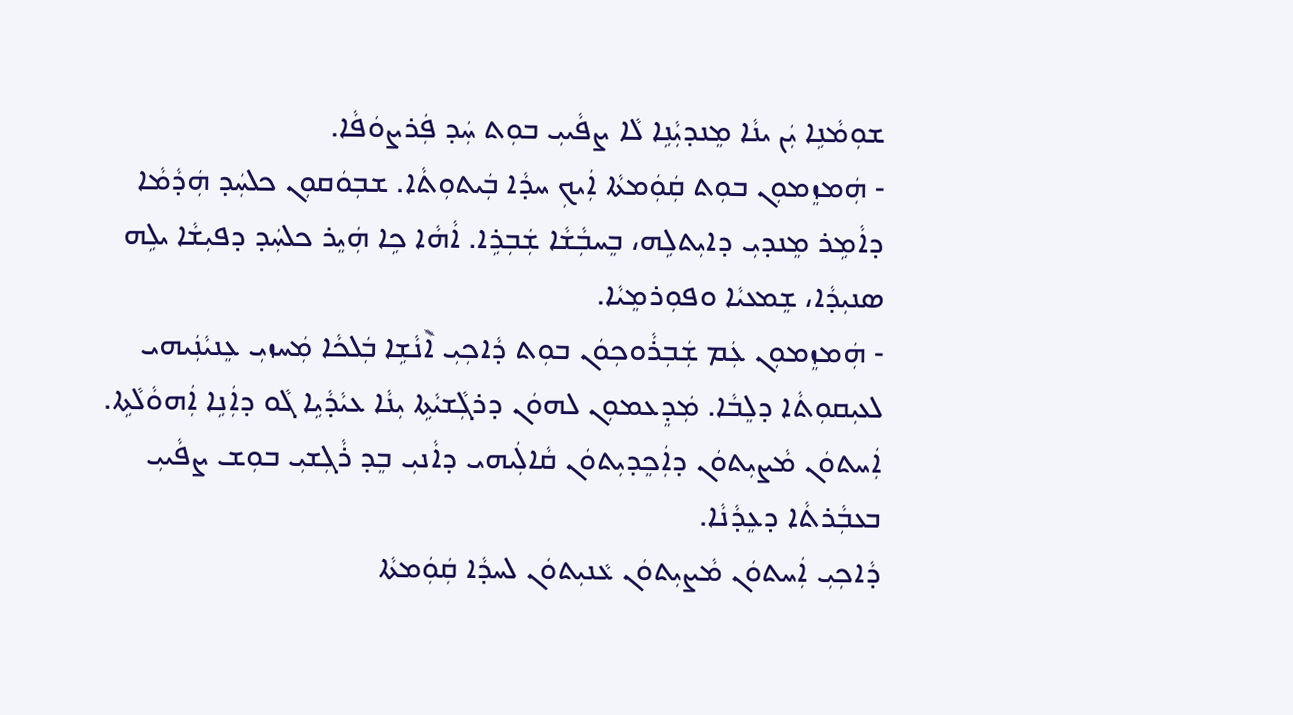ܫܘܼܡܵܢܹܐ ܝܲܢ ܝܢܵܐ ܡܸܢܕܝܼܵܢܹܐ ܠܵܐ ܨܦܵܝܝܼ ܒܘܼܬ ܚܲܕ ܦܲܪܨܘܿܦܵܐ.
- ܗܲܡܙܸܡܘܼܢ ܒܘܼܬ ܩܲܘܲܡܬܵܐ ܐܲܝܟܼ ܚܕܵܐ ܒܲܝܬܘܼܬܵܐ. ܫܒܼܘܿܩܘܼܢ ܟܠܚܲܕ ܗܲܕܵܡܵܐ ܕܐܵܡܹܪ ܡܸܢܕܝܼ ܕܐܝܼܬܠܹܗ، ܒܸܚܒܼܵܫܵܐ ܫܲܒܼܪܹܐ. ܐܵܗܵܐ ܟܹܐ ܗܲܝܸܪ ܟܠܚܲܕ ܕܦܝܼܫܵܐ ܝܠܹܗ ܣܢܝܼܕܵܐ، ܫܸܡܥܝܵܐ ܘܦܘܼܪܡܸܝܵܐ.
- ܗܲܡܙܸܡܘܼܢ ܥܲܡ ܫܲܒܼܪܵܘܟܼܘܿܢ ܒܘܼܬ ܕܵܐܟܼܝܼ ܐ݉ܢܵܫܹܐ ܒܲܠܟܵܐ ܡܲܚܙܝܼ ܥܸܢܝܵܢܲܝܗܝ ܠܥܝܼܩܘܼܬܵܐ ܕܠܸܒܵܐ. ܡܲܕܸܥܡܘܼܢ ܠܗܘܿܢ ܕܪܓܼܵܫܝܵܬܹܐ ܝܼܢܵܐ ܥܝܵܕܵܝܹܐ ܓܵܘ ܕܐܲܢܹܐ ܐܲܗܘܵܠܵܬܹܐ. ܐܲܚܬܘܿܢ ܡܵܨܝܼܬܘܿܢ ܕܐܲܟܸܕܝܼܬܘܿܢ ܩܵܐܠܲܝܗܝ ܕܐܵܢܝܼ ܒܸܕ ܪܵܓܼܫܝܼ ܒܘܼܫ ܨܦܵܝܝܼ ܒܥܒܼܵܪܬܵܐ ܕܥܸܕܵܢܵܐ.
ܕܵܐܟܼܝܼ ܐܲܚܬܘܿܢ ܡܵܨܝܼܬܘܿܢ ܥܵܢܝܼܬܘܿܢ ܠܚܕܵܐ ܩܲܘܲܡܬܵܐ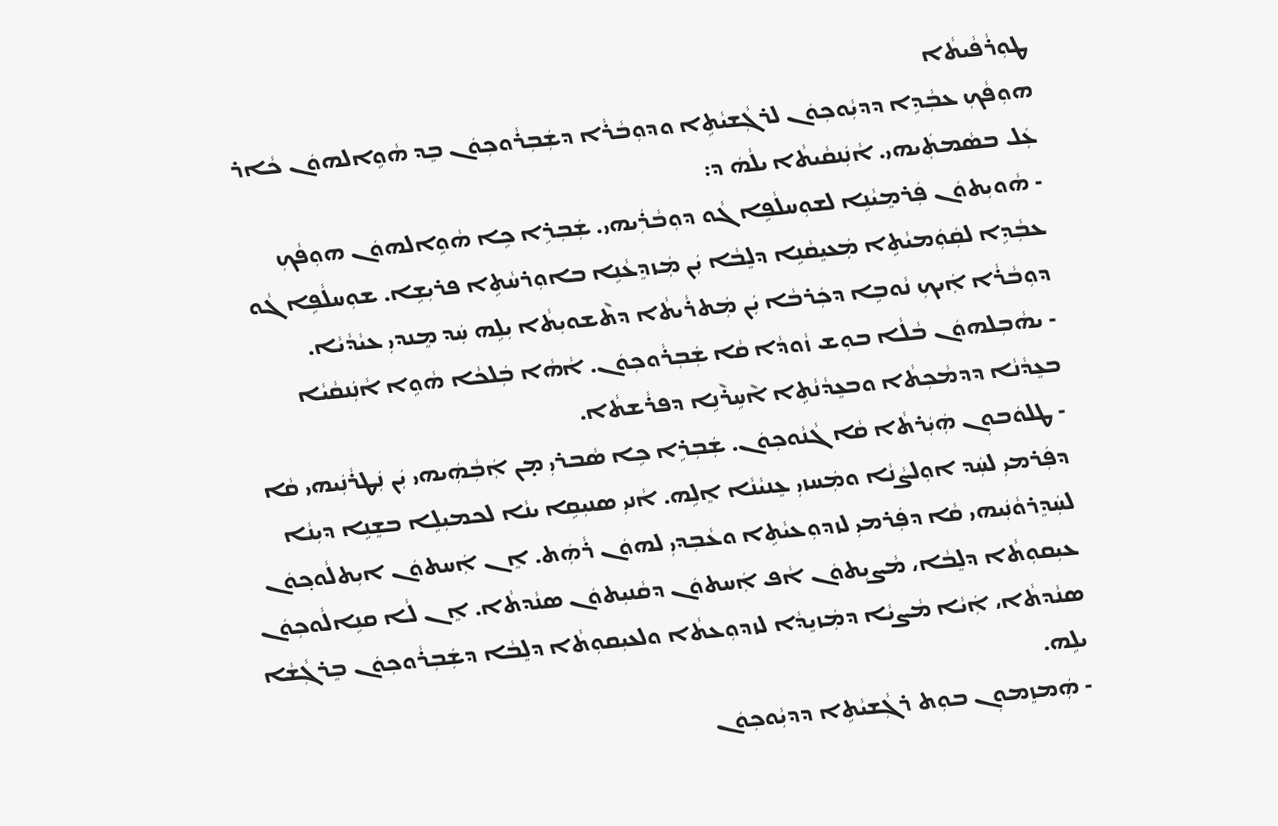ܛܘܼܪܵܦܵܝܬܵܐ
ܗܘܼܦܵܟܼ ܥܒܼܵܕܹܐ ܕܕܝܼܵܘܟܼܘܿܢ ܠܪܓܼܵܫܝܵܬܹܐ ܘܕܘܼܒܵܪܵܐ ܕܫܲܒܼܪܵܘܟܼܘܿܢ ܒܸܕ ܗܵܘܹܐܠܗܘܿܢ ܟܵܐܪ ܥܲܠ ܒܣܵܡܬܲܝܗܝ. ܐܵܢܲܢܩܵܝܬܵܐ ܝܠܵܗܿ ܕ:
- ܗܵܘܝܼܬܘܿܢ ܦܲܪܡܸܝܵܢܹܐ ܠܫܘܼܚܠܵܦܹܐ ܓܵܘ ܕܘܼܒܵܪܲܝܗܝ. ܫܲܒܼܪܹܐ ܟܹܐ ܗܵܘܹܐܠܗܘܿܢ ܗܘܼܦܵܟܼ ܥܒܼܵܕܹܐ ܠܩܲܘܲܡܝܵܬܹܐ ܡܲܥܝܸܩܵܢܹܐ ܕܠܸܒܵܐ ܝܲܢ ܡܲܙܕܸܥܵܢܹܐ ܒܐܘܼܪܚܵܬܹܐ ܦܪܝܼܫܹܐ. ܫܘܼܚܠܵܦܹܐ ܓܵܘ ܕܘܼܒܵܪܵܐ ܐܲܝܟܼ ܢܵܘܒܹܐ ܕܟܲܪܒܵܐ ܝܲܢ ܡܲܬܪܵܝܬܵܐ ܕܬ݉ܫܘܝܼܬܵܐ ܝܼܠܹܗ ܚܲܕ ܡܸܢܕܝܼ ܥܝܵܕܵܝܵܐ.
- ܝܗܵܒܼܠܗܘܿܢ ܒܵܠܵܐ ܒܘܼܫ ܙܵܘܕܵܐ ܩܵܐ ܫܲܒܼܪܵܘܟܼܘܿܢ. ܐܵܗܵܐ ܒܲܠܟܵܐ ܗܵܘܹܐ ܐܵܢܲܢܩܵܝܵܐ ܒܥܸܕܵܢܵܐ ܕܕܡܵܟܼܬܵܐ ܘܒܥܸܕܵܢܵܬܹܐ ܐ݉ܚܹܪ݉ܢܹܐ ܕܦܪܵܫܬܵܐ.
- ܛܠܘܿܒܘܼܢ ܗܲܝܲܪܬܵܐ ܩܵܐ ܓܵܢܵܘܟܼܘܿܢ. ܫܲܒܼܪܹܐ ܟܹܐ ܣܵܒܪܝܼ ܡ̣ܢ ܐܲܒܼܵܗܲܝܗܝ ܝܲܢ ܢܲܛܪܵܢܲܝܗܝ ܩܵܐ ܕܦܲܪܡܝܼ ܠܚܲܕ ܐܘܼܠܨܵܢܵܐ ܘܡܲܚܙܝܼ ܥܸܢܝܵܢܵܐ ܐܸܠܹܗ. ܐܵܢܝܼ ܣܢܝܼܩܹܐ ܝܢܵܐ ܠܟܡܝܼܠܹܐ ܒܫܸܢܹܐ ܕܝܼܢܵܐ ܠܚܲܕܸܪܘܵܢܲܝܗܝ ܩܵܐ ܕܦܲܪܡܝܼ ܠܙܕܘܼܥܝܵܬܹܐ ܘܥܵܒܼܕܝܼ ܠܗܘܿܢ ܪܵܗܲܬ. ܐܸܢ ܐܲܚܬܘܿܢ ܐܝܼܬܠܵܘܟ݂ܘܿܢ ܥܝܼܩܘܼܬܵܐ ܕܠܸܒܵܐ، ܡܵܨܝܼܬܘܿܢ ܐܵܦ ܐܲܚܬܘܿܢ ܕܩܵܢܝܼܬܘܿܢ ܣܢܵܕܬܵܐ. ܐܸܢ ܠܵܐ ܩܢܹܐܠܵܘܟܼܘܿܢ ܣܢܵܕܬܵܐ، ܐܲܝܵܐ ܡܵܨܝܵܐ ܕܡܲܙܝܸܕܵܐ ܠܙܕܘܼܥܬܵܐ ܘܠܥܝܼܩܘܼܬܵܐ ܕܠܸܒܵܐ ܕܫܲܒܼܪܵܘܟܼܘܿܢ ܒܸܪܓܼܵܫܵܐ ܝܠܹܗ.
- ܗܲܡܙܸܡܘܼܢ ܒܘܼܬ ܪܓܼܵܫܝܵܬܹܐ ܕܕܝܼܵܘܟܼܘܿܢ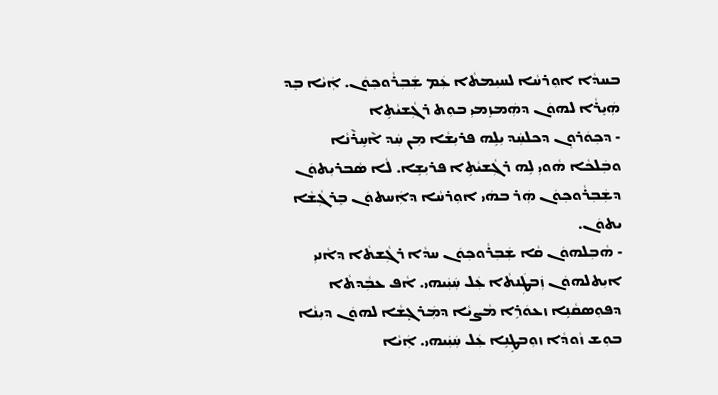ܒܚܕܵܐ ܐܘܼܪܚܵܐ ܠܚܝܼܡܬܵܐ ܥܲܡ ܫܲܒܼܪܵܘܟܼܘܿܢ. ܐܲܝܵܐ ܒܸܕ ܗܲܝܸܪܵܐ ܠܗܘܿܢ ܕܗܲܡܙܸܡܝܼ ܒܘܼܬ ܪܓܼܵܫܝܵܬܹܐ
- ܕܟܼܘܿܪܘܼܢ ܕܟܠܚܲܕ ܝܼܠܹܗ ܦܪܝܼܫܵܐ ܡܼܢ ܚܲܕ ܐ݉ܚܹܪ݉ܢܵܐ ܘܒܲܠܟܵܐ ܗܵܘܝܼ ܠܹܗ ܪܓܼܵܫܝܵܬܹܐ ܦܪܝܼܫܹܐ. ܠܵܐ ܣܵܒܪܝܼܬܘܿܢ ܕܫܲܒܼܪܵܘܟܼܘܿܢ ܗܲܪ ܒܗܿܝ ܐܘܼܪܚܵܐ ܕܐܲܚܬܘܿܢ ܒܸܪܓܼܵܫܵܐ ܝܬܘܿܢ.
- ܗܵܒܼܠܗܘܿܢ ܩܵܐ ܫܲܒܼܪܵܘܟܼܘܿܢ ܚܕܵܐ ܪܓܼܵܫܬܵܐ ܕܐܵܢܝܼ ܐܝܼܬܠܗܘܿܢ ܙܲܒܛܲܢܬܵܐ ܥܲܠ ܚܲܝܲܝܗܝ. ܐܵܦ ܥܒܼܵܕܬܵܐ ܕܦܘܼܣܩܵܢܹܐ ܙܥܘܿܪܹܐ ܡܵܨܝܵܐ ܕܡܲܪܓܼܸܫܵܐ ܠܗܘܿܢ ܕܝܼܢܵܐ ܒܘܼܫ ܙܵܘܕܵܐ ܙܘܼܒܛܸܢܹܐ ܥܲܠ ܚܲܝܲܝܗܝ. ܐܲܝܵܐ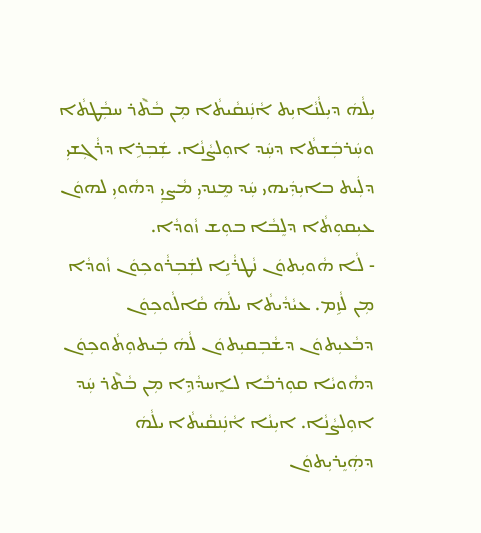ܝܼܠܵܗܿ ܕܝܼܠܵܢܵܐܝܼܬ ܐܵܢܲܢܩܵܝܬܵܐ ܡܼܢ ܒܵܬ݉ܪ ܚܒܼܵܛܬܵܐ ܘܚܲܪܒܲܫܬܵܐ ܕܚܲܕ ܐܘܼܠܨܵܢܵܐ. ܫܲܒܼܪܹܐ ܕܪܵܓܼܫܝܼ ܕܠܲܝܬ ܒܐܝܼܕܲܝܗܝ ܚܲܕ ܡܸܢܕܝܼ ܡܵܨܝܼ ܕܗܵܘܝܼ ܠܗܘܿܢ ܥܝܼܩܘܼܬܵܐ ܕܠܸܒܵܐ ܒܘܼܫ ܙܵܘܕܵܐ.
- ܠܵܐ ܗܵܘܝܼܬܘܿܢ ܢܵܛܪܵܢܹܐ ܠܫܲܒܼܪܵܘܟܼܘܿܢ ܙܵܘܕܵܐ ܡܼܢ ܠܵܙܹܡ. ܥܝܵܕܵܝܬܵܐ ܝܠܵܗܿ ܩܵܐܠܵܘܟܼܘܿܢ ܕܒܵܥܝܼܬܘܿܢ ܕܫܵܒܼܩܝܼܬܘܿܢ ܠܵܗܿ ܒܲܝܬܘܼܬܵܘܟܼܘܿܢ ܕܗܵܘܝܵܐ ܩܘܼܪܒܵܐ ܠܐܸܚܕܵܕܹܐ ܡܼܢ ܒܵܬ݉ܪ ܚܲܕ ܐܘܼܠܨܵܢܵܐ. ܐܝܼܢܵܐ ܐܵܢܲܢܩܵܝܬܵܐ ܝܠܵܗܿ ܕܗܲܝܸܪܝܼܬܘܿܢ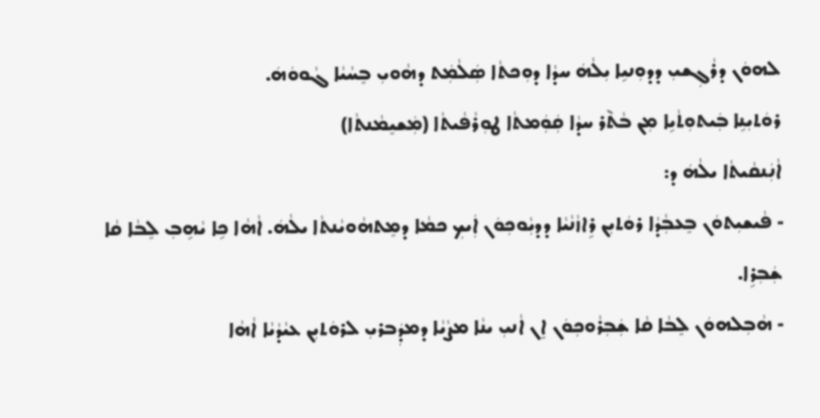ܠܗܘܿܢ ܕܪܵܓܼܫܝܼ ܕܕܘܼܢܝܹܐ ܝܼܠܵܗܿ ܚܕܵܐ ܕܘܼܟܬܵܐ ܣܲܠܵܡܲܬ ܕܗܵܘܝܼ ܒܸܚܵܝܵܐ ܓܵܘܘܿܗܿ.
ܪܘܿܬܝܼܢܹܐ ܒܲܝܬܘܼܬܵܝܹܐ ܡܼܢ ܒܵܬ݉ܪ ܚܕܵܐ ܩܲܘܲܡܬܵܐ ܛܘܼܪܵܦܵܝܬܵܐ (ܡܲܫܝܸܡܵܢܬܵܐ)
ܐܵܢܲܢܩܵܝܬܵܐ ܝܠܵܗܿ ܕ:
- ܦܵܝܫܝܼܬܘܿܢ ܒܸܥܒܼܵܕܵܐ ܪܘܿܬܝܼܢ ܪܹܐܙܵܢܵܝܵܐ ܕܕܝܼܵܘܟܼܘܿܢ ܐܲܝܟܼ ܟܡܵܐ ܕܡܸܬܗܵܘܝܵܢܬܵܐ ܝܠܵܗܿ. ܐܵܗܵܐ ܟܹܐ ܝܵܗܹܒܼ ܠܸܒܵܐ ܩܵܐ ܫܲܒܼܪܹܐ.
- ܗܵܒܼܠܗܘܿܢ ܠܸܒܵܐ ܩܵܐ ܫܲܒܼܪܵܘܟܼܘܿܢ ܐܸܢ ܐܵܢܝܼ ܝܢܵܐ ܡܨܵܝܵܐ ܕܡܕܲܒܪܝܼ ܠܪܘܿܬܝܼܢ ܥܝܵܕܵܝܵܐ ܐܵܗܵܐ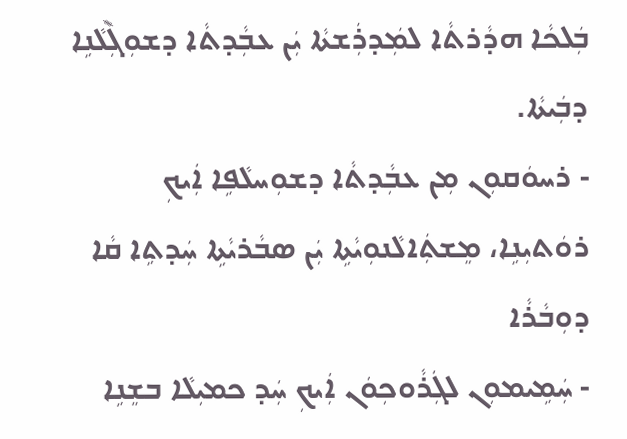ܒܲܠܟܵܐ ܗܕܵܪܬܵܐ ܠܡܲܕܪܲܫܬܵܐ ܝܲܢ ܥܒܼܵܕܬܵܐ ܕܫܘܼܓܼ݉ܠܵܢܹܐ ܕܒܲܝܬܵܐ.
- ܪܚܘܿܩܘܼܢ ܡܼܢ ܥܒܼܵܕܬܵܐ ܕܫܘܼܚܠܵܦܹܐ ܐܲܝܟܼ ܪܘܿܬܝܼܢܹܐ، ܡܸܫܬܲܐܠܵܢܘܼܝܵܬܹܐ ܝܲܢ ܣܒܵܪܝܵܬܹܐ ܚܲܕܬܹܐ ܩܵܐ ܕܘܼܒܵܪܵܐ
- ܚܲܡܹܝܡܘܼܢ ܠܓܲܪܵܘܟܼܘܿܢ ܐܲܝܟܼ ܚܲܕ ܟܡܝܼܠܵܐ ܒܫܸܢܹܐ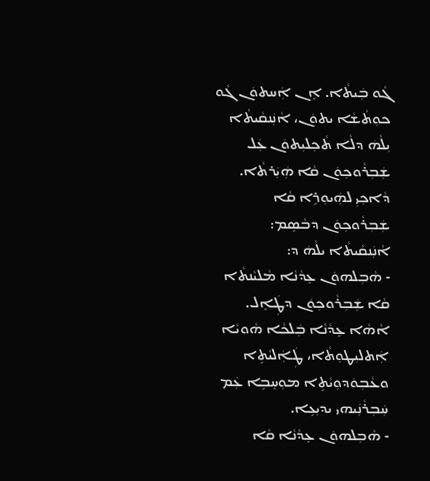ܓܵܘ ܒܲܝܬܵܐ. ܐܸܢ ܐܲܚܬܘܿܢ ܓܵܘ ܟܘܼܬܵܫܵܐ ܝܬܘܿܢ، ܐܵܢܲܢܩܵܝܬܵܐ ܝܼܠܵܗܿ ܕܠܵܐ ܬܵܟܼܠܝܼܬܘܿܢ ܥܲܠ ܫܲܒܼܪܵܘܟܼܘܿܢ ܩܵܐ ܗܲܝܲܪܬܵܐ.
ܕܵܐܟܼܝܼ ܠܗܲܝܘܼܪܹܐ ܩܵܐ ܫܲܒܼܪܵܘܟܼܘܿܢ ܕܒܵܣܹܡ:
ܐܵܢܲܢܩܵܝܬܵܐ ܝܠܵܗܿ ܕ:
- ܗܵܒܼܠܗܘܿܢ ܥܸܕܵܢܵܐ ܡܵܠܝܵܢܬܵܐ ܩܵܐ ܫܲܒܼܪܵܘܟܼܘܿܢ ܕܛܲܐܸܠ. ܐܵܗܵܐ ܥܸܕܵܢܵܐ ܒܲܠܟܵܐ ܗܵܘܝܵܐ ܐܲܬܠܝܼܛܘܼܬܵܐ، ܛܲܐܲܠܝܵܬܹܐ ܘܥܵܒܼܘܿܕܘܼܝܵܬܹܐ ܡܘܼܚܸܒܹܐ ܥܲܡ ܚܲܒܼܪܵܢܲܝܗܝ ܝܕܝܼܥܹܐ.
- ܗܵܒܼܠܗܘܿܢ ܥܸܕܵܢܵܐ ܩܵܐ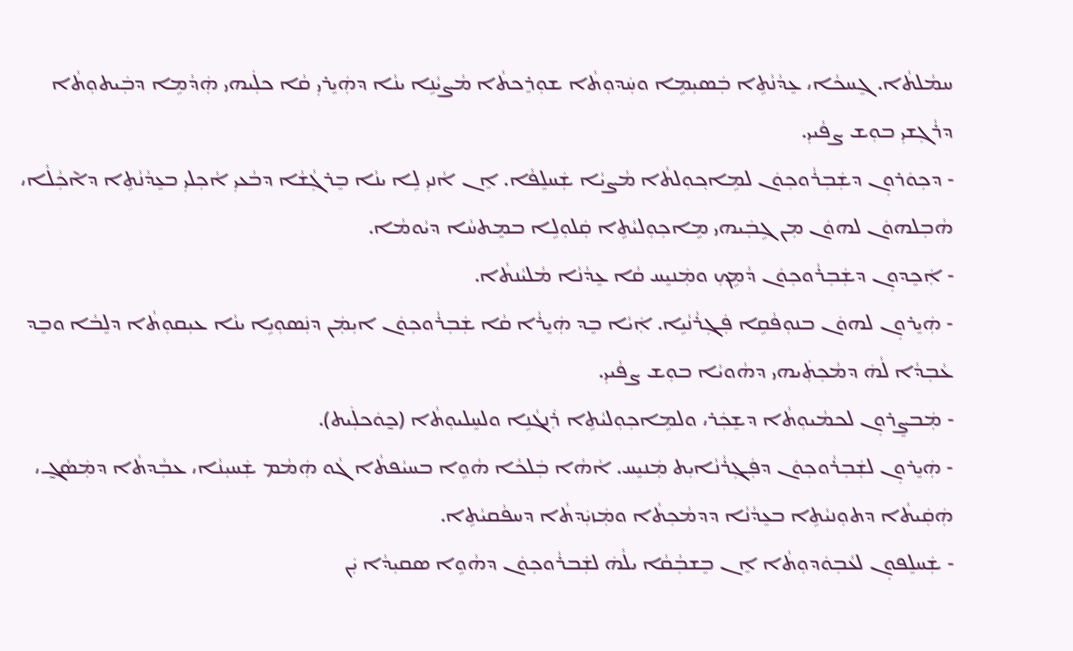ܚܡܵܠܬܵܐ. ܓܸܚܟܵܐ، ܥܸܕܵܢܵܬܹܐ ܒܲܣܝܼܡܹܐ ܘܚܲܕܘܼܬܵܐ ܫܘܼܪܸܟܬܵܐ ܡܵܨܝܵܢܹܐ ܝܢܵܐ ܕܗܲܝܸܪܝܼ ܩܵܐ ܟܠܲܝܗܝ ܗܲܕܵܡܹܐ ܕܒܲܝܬܘܼܬܵܐ ܕܪܵܓܼܫܝܼ ܒܘܼܫ ܨܦܵܝܝܼ.
- ܕܟܼܘܿܪܘܼܢ ܕܫܲܒܼܪܵܘܟܼܘܿܢ ܠܡܹܐܟ݂ܘܼܠܬܵܐ ܡܵܨܝܵܐ ܫܲܚܠܸܦܵܐ. ܐܸܢ ܐܵܢܝܼ ܠܹܐ ܝܢܵܐ ܒܸܪܓܼܵܫܵܐ ܕܒܵܥܝܼ ܐܵܟܼܠܝܼ ܒܥܸܕܵܢܵܬܹܐ ܕܐ݉ܟܼܵܠܵܐ، ܗܵܒܼܠܗܘܿܢ ܠܗܘܿܢ ܡܼܢ ܓܹܒܲܝܗܝ ܡܹܐܟܼܘܼܠܝܵܬܹܐ ܩܲܠܘܼܠܹܐ ܒܡܸܬܚܵܐ ܕܝܵܘܡܵܐ.
- ܐܲܟܸܕܘܼܢ ܕܫܲܒܼܪܵܘܟܼܘܿܢ ܕܵܡܹܟܼ ܘܡܲܢܝܸܚ ܩܵܐ ܥܸܕܵܢܵܐ ܡܵܠܝܵܢܬܵܐ.
- ܗܲܝܸܪܘܼܢ ܠܗܘܿܢ ܒܢܘܼܦܵܩܹܐ ܦܲܓܼܪܵܢܵܝܹܐ. ܐܲܝܵܐ ܒܸܕ ܗܲܝܸܪܵܐ ܩܵܐ ܫܲܒܼܪܵܘܟܼܘܿܢ ܐܝܼܡܲܢ ܕܢܲܣܘܼܝܹܐ ܝܢܵܐ ܥܝܼܩܘܼܬܵܐ ܕܠܸܒܵܐ ܘܒܸܕ ܥܵܒܼܕܵܐ ܠܵܗܿ ܕܡܵܟܼܬܲܝܗܝ ܕܗܵܘܝܵܐ ܒܘܼܫ ܨܦܵܝܝܼ.
- ܡܲܒܨܸܪܘܼܢ ܠܟܡܵܝܘܼܬܵܐ ܕܫܸܟܲܪ، ܘܠܡܹܐܟܼܘܼܠܝܵܬܹܐ ܪܲܢܓܵܢܹܐ ܘܠܚܸܠܝܘܼܬܵܐ (ܟ̰ܘܿܟܠܲܝܬ).
- ܗܲܝܸܪܘܼܢ ܠܫܲܒܼܪܵܘܟܼܘܿܢ ܕܦܲܓܼܪܵܢܵܐܝܼܬ ܡܲܢܝܸܚ. ܐܵܗܵܐ ܒܲܠܟܵܐ ܗܵܘܹܐ ܒܚܝܵܦܬܵܐ ܓܵܘ ܗܲܡܵܡ ܫܲܚܝܼܢܵܐ، ܥܒܼܵܕܬܵܐ ܕܡܲܣܵܓ̰، ܗܲܩܲܝܬܵܐ ܕܬܘܼܢܝܵܬܹܐ ܒܥܸܕܵܢܵܐ ܕܕܡܵܟܼܬܵܐ ܘܡܲܙܝܲܕܬܵܐ ܕܚܦܵܩܝܵܬܹܐ.
- ܫܲܚܠܸܦܘܼܢ ܠܥܵܒܼܘܿܕܘܼܬܵܐ ܐܸܢ ܒܸܫܒܼܵܩܵܐ ܝܠܵܗܿ ܠܫܲܒܪܵܘܟܼܘܿܢ ܕܗܵܘܹܐ ܣܩܝܼܕܵܐ ܝܲܢ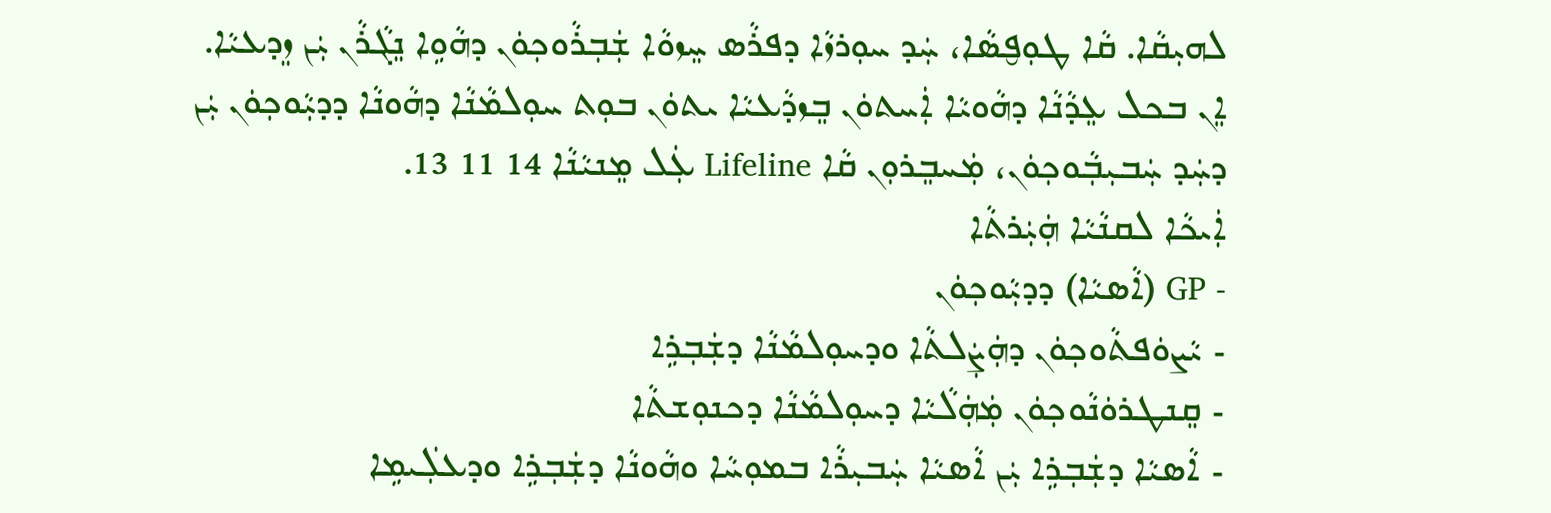ܠܗܝܼܩܵܐ. ܩܵܐ ܛܘܼܦ̮ܣܵܐ، ܚܲܕ ܚܘܼܪܙܵܐ ܕܦܪܵܣ ܚܸܙܘܵܐ ܫܲܒܼܪܵܘܟܼܘܿܢ ܕܗܵܘܹܐ ܢܸܓܵܪܵܢ ܝܲܢ ܙܸܕܥܝܵܐ.
ܐܸܢ ܒܟܠ ܥܸܕܵܢܵܐ ܕܗܵܘܝܵܐ ܐܲܚܬܘܿܢ ܒܸܙܕܵܥܝܵܐ ܝܬܘܿܢ ܒܘܼܬ ܚܘܼܠܡܵܢܵܐ ܕܗܵܘܢܵܐ ܕܕܝܼܵܘܟܼܘܿܢ ܝܲܢ ܕܚܲܕ ܚܲܒܝܼܒܼܵܘܟܼܘܿܢ، ܡܲܚܒܸܪܘܼܢ ܩܵܐ Lifeline ܥܲܠ ܡܸܢܝܵܢܵܐ 14 11 13.
ܐܲܝܟܵܐ ܠܩܢܵܝܵܐ ܗܲܝܲܪܬܵܐ
- GP (ܐܵܣܝܵܐ) ܕܕܝܼܵܘܟܼܘܿܢ
- ܝܵܨܘܿܦܬܵܘܟ݂ܘܿܢ ܕܗܲܨܲܠܬܵܐ ܘܕܚܘܼܠܡܵܢܵܐ ܕܫܲܒܼܪܹܐ
- ܩܸܢܛܪܘܿܢܵܘܟܼܘܿܢ ܡܲܗܲܠܵܝܵܐ ܕܚܘܼܠܡܵܢܵܐ ܕܟܢܘܼܫܬܵܐ
- ܐܵܣܝܵܐ ܕܫܲܒܼܪܹܐ ܝܲܢ ܐܵܣܝܵܐ ܚܲܒܝܼܪܵܐ ܒܡܘܼܚܵܐ ܘܗܵܘܢܵܐ ܕܫܲܒܼܪܹܐ ܘܕܥܠܲܝܡܹܐ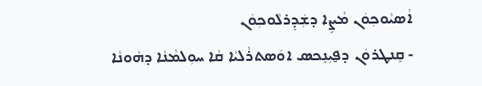ܐܵܣܝܵܘܟܼܘܿܢ ܡܵܨܹܐ ܕܫܲܕܸܪܠܵܘܟܼܘܿܢ
- ܩܸܢܛܪܘܿܢ ܕܦ̮ܝܼܢܸܟܣ ܐܘܿܣܬܪܵܠܝܵܐ ܩܵܐ ܚܘܼܠܡܵܢܵܐ ܕܗܵܘܢܵܐ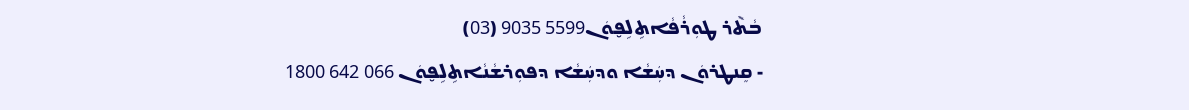ܒܵܬ݉ܪ ܛܘܼܪܵܦܵܐܬܹܠܹܦ̮ܘܿܢ5599 9035 (03)
- ܩܸܢܛܪܘܿܢ ܕܚܲܫܵܐ ܘܕܚܲܫܵܐ ܕܦܘܼܪܫܵܢܵܐܬܹܠܹܦ̮ܘܿܢ 066 642 1800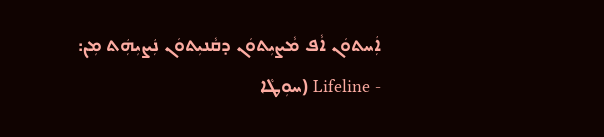ܐܲܚܬܘܿܢ ܐܵܦ ܡܵܨܝܼܬܘܿܢ ܕܩܵܢܝܼܬܘܿܢ ܢܲܨܝܼܗܲܬ ܡܼܢ:
- Lifeline (ܚܘܼܛܵܐ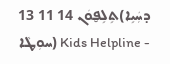ܕܚܲܝܹܐ)ܬܹܠܹܦ̮ܘܿܢ 14 11 13
- Kids Helpline (ܚܘܼܛܵܐ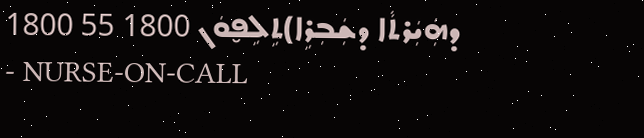ܕܗܲܝܲܪܬܵܐ ܕܫܲܒܼܪܹܐ)ܬܹܠܹܦ̮ܘܿܢ 1800 55 1800
- NURSE-ON-CALL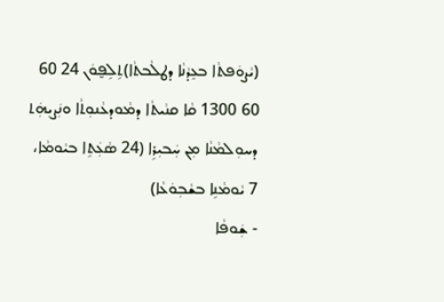(ܝܵܨܘܿܦܬܵܐ ܒܥܸܕܵܢܵܐ ܕܛܠܵܒܬܵܐ)ܬܹܠܹܦ̮ܘܿܢ 24 60 60 1300 ܩܵܐ ܩܢܵܝܬܵܐ ܕܡܵܘܕܥܵܢܘܼܬܵܐ ܘܢܲܨܝܼܗܲܬ ܕܚܘܼܠܡܵܢܵܐ ܡܼܢ ܚܲܒܝܼܪܹܐ (24 ܣܵܥܲܬܹܐ ܒܝܵܘܡܵܐ، 7 ܝܵܘܡܵܢܹܐ ܒܫܵܒܼܘܿܥܵܐ)
- ܫܲܘܦܵܐ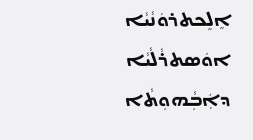ܐܸܠܸܟܬܪܘܿܢܵܝܵܐ ܐܘܿܣܬܪܵܠܵܝܵܐ ܕܐܲܒܼܵܗܘܼܬܵܐ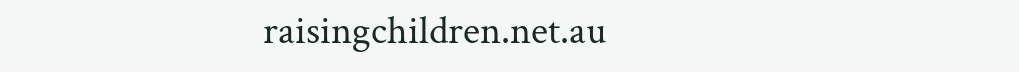raisingchildren.net.au